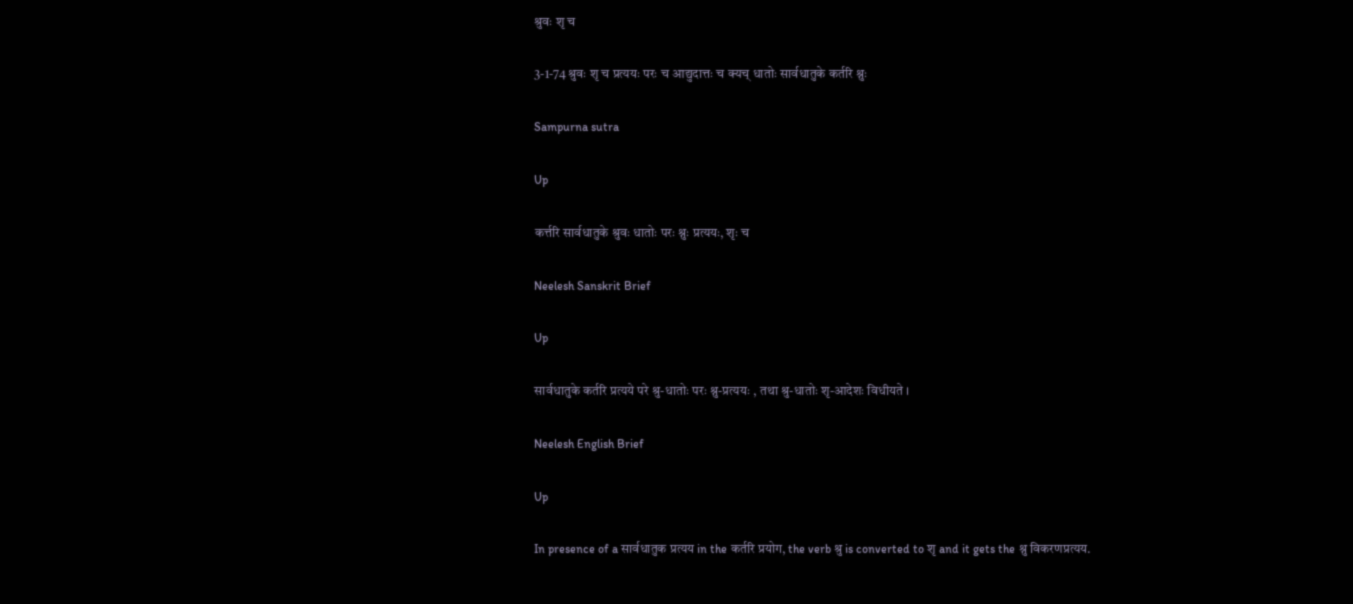श्रुवः शृ च

3-1-74 श्रुवः शृ च प्रत्ययः परः च आद्युदात्तः च क्यच् धातोः सार्वधातुके कर्तरि श्नुः

Sampurna sutra

Up

कर्त्तरि सार्वधातुके श्रुवः धातोः परः श्नुः प्रत्ययः, शृः च

Neelesh Sanskrit Brief

Up

सार्वधातुके कर्तरि प्रत्यये परे श्रु-धातोः परः श्नु-प्रत्ययः , तथा श्रु-धातोः शृ-आदेशः विधीयते ।

Neelesh English Brief

Up

In presence of a सार्वधातुक प्रत्यय in the कर्तरि प्रयोग, the verb श्रु is converted to शृ and it gets the श्नु विकरणप्रत्यय.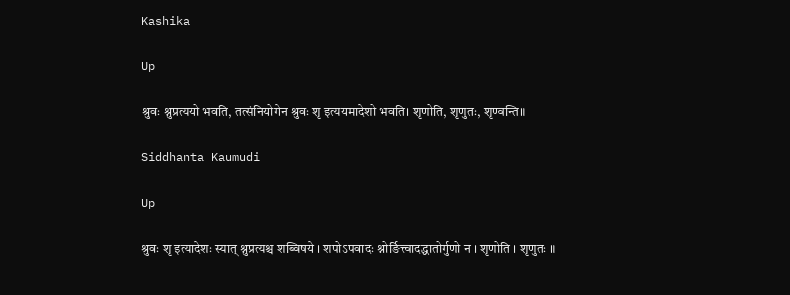Kashika

Up

श्रुवः श्नुप्रत्ययो भवति, तत्संनियोगेन श्रुवः शृ इत्ययमादेशो भवति। शृणोति, शृणुतः, शृण्वन्ति॥

Siddhanta Kaumudi

Up

श्रुवः शृ इत्यादेशः स्यात् श्नुप्रत्यश्च शब्विषये । शपोऽपवादः श्नोर्ङित्त्वादद्धातोर्गुणो न । शृणोति । शृणुतः ॥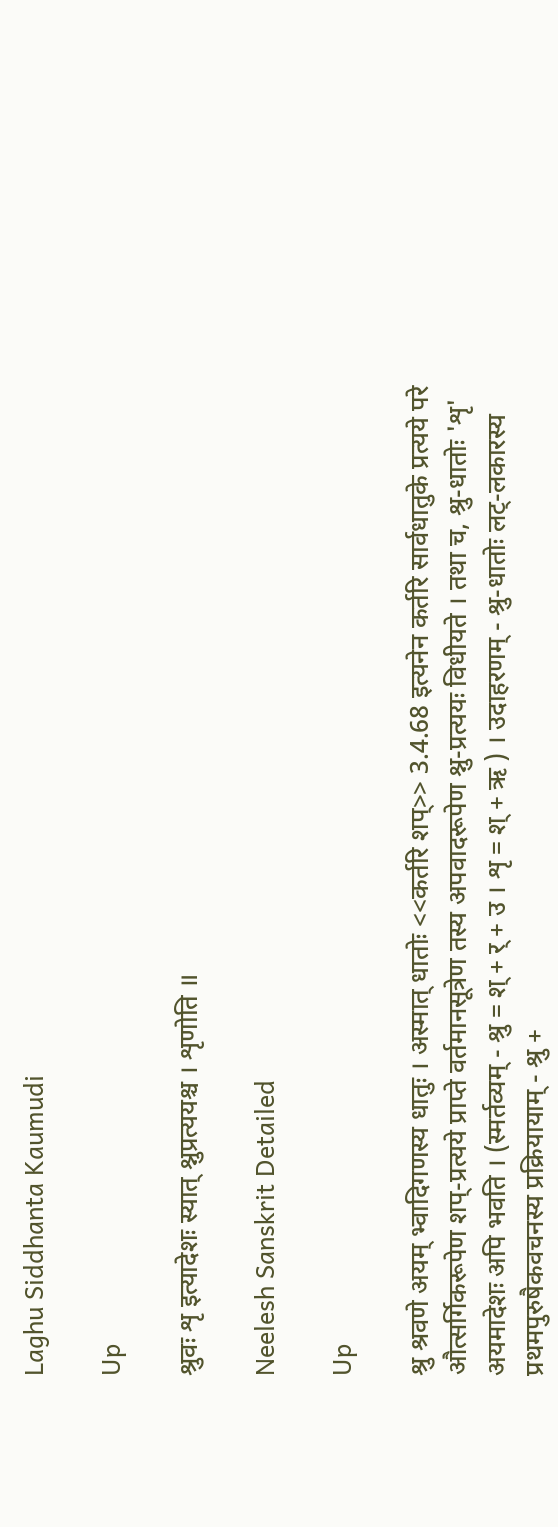Laghu Siddhanta Kaumudi

Up

श्रुवः शृ इत्यादेशः स्यात् श्नुप्रत्ययश्च । शृणोति ॥

Neelesh Sanskrit Detailed

Up

श्रु श्रवणे अयम् भ्वादिगणस्य धातुः । अस्मात् धातोः <<कर्तरि शप्>> 3.4.68 इत्यनेन कर्तरि सार्वधातुके प्रत्यये परे औत्सर्गिकरूपेण शप्-प्रत्यये प्राप्ते वर्तमानसूत्रेण तस्य अपवादरूपेण श्नु-प्रत्ययः विधीयते । तथा च, श्रु-धातोः 'शृ' अयमादेशः अपि भवति । (स्मर्तव्यम् - श्रु = श् + र् + उ । शृ = श् + ऋ ) । उदाहरणम् - श्रु-धातोः लट्-लकारस्य प्रथमपुरुषैकवचनस्य प्रक्रियायाम् - श्रु +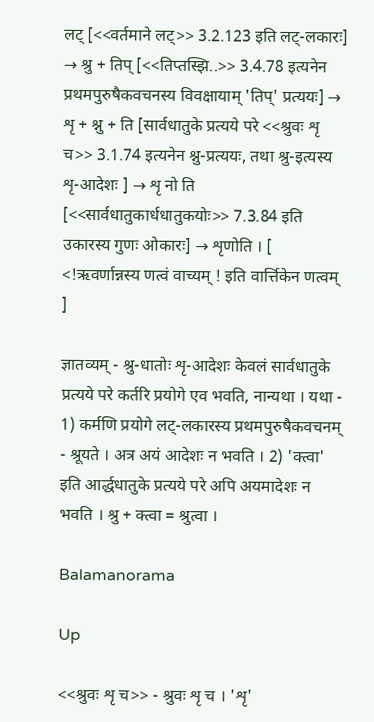लट् [<<वर्तमाने लट्>> 3.2.123 इति लट्-लकारः] → श्रु + तिप् [<<तिप्तस्झि..>> 3.4.78 इत्यनेन प्रथमपुरुषैकवचनस्य विवक्षायाम् 'तिप्' प्रत्ययः] → शृ + श्नु + ति [सार्वधातुके प्रत्यये परे <<श्रुवः शृ च>> 3.1.74 इत्यनेन श्नु-प्रत्ययः, तथा श्रु-इत्यस्य शृ-आदेशः ] → शृ नो ति [<<सार्वधातुकार्धधातुकयोः>> 7.3.84 इति उकारस्य गुणः ओकारः] → शृणोति । [ <!ऋवर्णान्नस्य णत्वं वाच्यम् ! इति वार्त्तिकेन णत्वम् ]

ज्ञातव्यम् - श्रु-धातोः शृ-आदेशः केवलं सार्वधातुके प्रत्यये परे कर्तरि प्रयोगे एव भवति, नान्यथा । यथा - 1) कर्मणि प्रयोगे लट्-लकारस्य प्रथमपुरुषैकवचनम् - श्रूयते । अत्र अयं आदेशः न भवति । 2) 'क्त्वा' इति आर्द्धधातुके प्रत्यये परे अपि अयमादेशः न भवति । श्रु + क्त्वा = श्रुत्वा ।

Balamanorama

Up

<<श्रुवः शृ च>> - श्रुवः शृ च । 'शृ'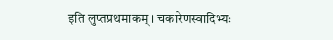इति लुप्तप्रथमाकम् । चकारेणस्वादिभ्यः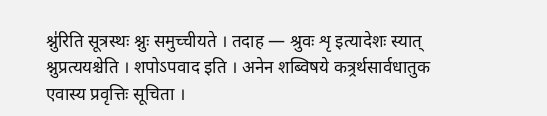श्नु॑रिति सूत्रस्थः श्नुः समुच्चीयते । तदाह — श्रुवः शृ इत्यादेशः स्यात् श्नुप्रत्ययश्चेति । शपोऽपवाद इति । अनेन शब्विषये कत्र्रर्थसार्वधातुक एवास्य प्रवृत्तिः सूचिता ।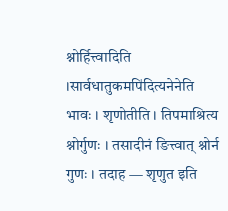श्नोर्हित्त्वादिति ।सार्वधातुकमपि॑दित्यनेनेति भावः । शृणोतीति । तिपमाश्रित्य श्नोर्गुणः । तसादीनं ङित्त्वात् श्नोर्न गुणः । तदाह — शृणुत इति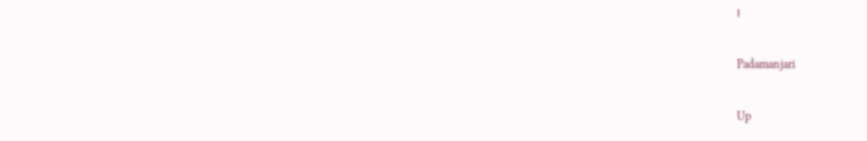।

Padamanjari

Up